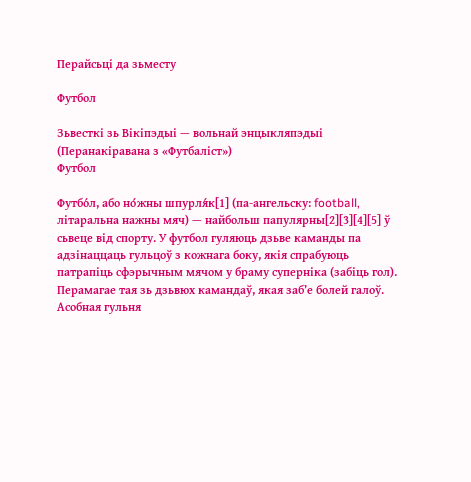Перайсьці да зьместу

Футбол

Зьвесткі зь Вікіпэдыі — вольнай энцыкляпэдыі
(Перанакіравана з «Футбаліст»)
Футбол

Футбо́л, або но́жны шпурля́к[1] (па-ангельску: football, літаральна нажны мяч) — найбольш папулярны[2][3][4][5] ў сьвеце від спорту. У футбол гуляюць дзьве каманды па адзінаццаць гульцоў з кожнага боку, якія спрабуюць патрапіць сфэрычным мячом у браму суперніка (забіць гол). Перамагае тая зь дзьвюх камандаў, якая заб’е болей галоў. Асобная гульня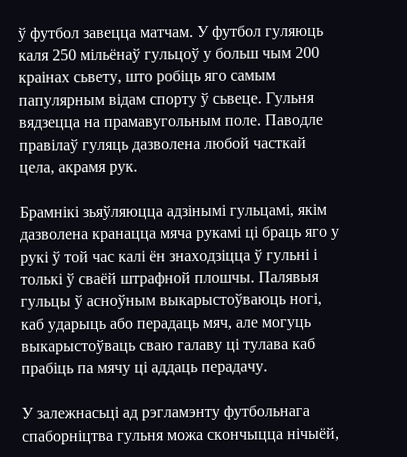ў футбол завецца матчам. У футбол гуляюць каля 250 мільёнаў гульцоў у больш чым 200 краінах сьвету, што робіць яго самым папулярным відам спорту ў сьвеце. Гульня вядзецца на прамавугольным поле. Паводле правілаў гуляць дазволена любой часткай цела, акрамя рук.

Брамнікі зьяўляюцца адзінымі гульцамі, якім дазволена кранацца мяча рукамі ці браць яго у рукі ў той час калі ён знаходзіцца ў гульні і толькі ў сваёй штрафной плошчы. Палявыя гульцы ў асноўным выкарыстоўваюць ногі, каб ударыць або перадаць мяч, але могуць выкарыстоўваць сваю галаву ці тулава каб прабіць па мячу ці аддаць перадачу.

У залежнасьці ад рэгламэнту футбольнага спаборніцтва гульня можа скончыцца нічыёй,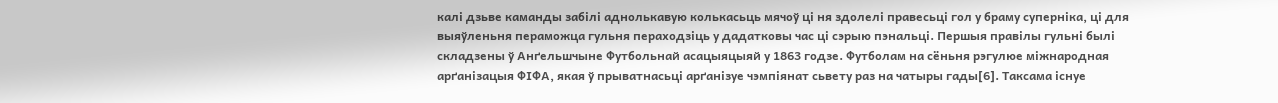калі дзьве каманды забілі аднолькавую колькасьць мячоў ці ня здолелі правесьці гол у браму суперніка, ці для выяўленьня пераможца гульня пераходзіць у дадатковы час ці сэрыю пэнальці. Першыя правілы гульні былі складзены ў Анґельшчыне Футбольнай асацыяцыяй у 1863 годзе. Футболам на сёньня рэгулюе міжнародная арґанізацыя ФІФА, якая ў прыватнасьці арґанізуе чэмпіянат сьвету раз на чатыры гады[6]. Таксама існуе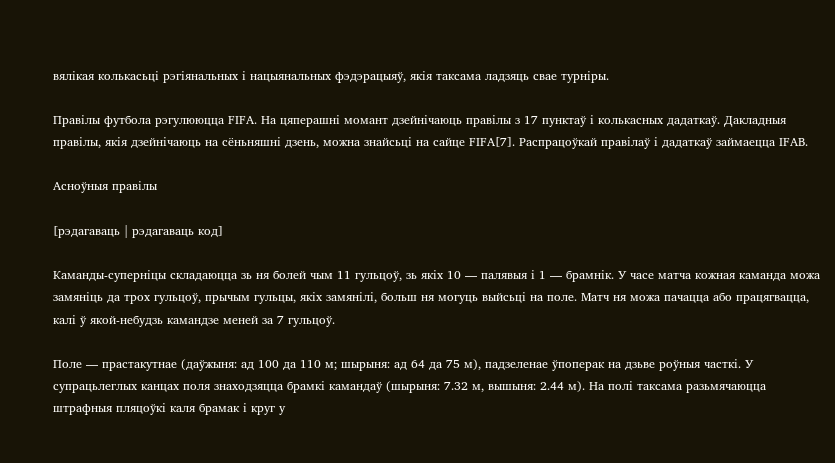вялікая колькасьці рэгіянальных і нацыянальных фэдэрацыяў, якія таксама ладзяць свае турніры.

Правілы футбола рэгулююцца FIFA. На цяперашні момант дзейнічаюць правілы з 17 пунктаў і колькасных дадаткаў. Дакладныя правілы, якія дзейнічаюць на сёньняшні дзень, можна знайсьці на сайце FIFA[7]. Распрацоўкай правілаў і дадаткаў займаецца IFAB.

Асноўныя правілы

[рэдагаваць | рэдагаваць код]

Каманды-суперніцы складаюцца зь ня болей чым 11 гульцоў, зь якіх 10 — палявыя і 1 — брамнік. У часе матча кожная каманда можа замяніць да трох гульцоў, прычым гульцы, якіх замянілі, больш ня могуць выйсьці на поле. Матч ня можа пачацца або працягвацца, калі ў якой-небудзь камандзе меней за 7 гульцоў.

Поле — прастакутнае (даўжыня: ад 100 да 110 м; шырыня: ад 64 да 75 м), падзеленае ўпоперак на дзьве роўныя часткі. У супрацьлеглых канцах поля знаходзяцца брамкі камандаў (шырыня: 7.32 м, вышыня: 2.44 м). На полі таксама разьмячаюцца штрафныя пляцоўкі каля брамак і круг у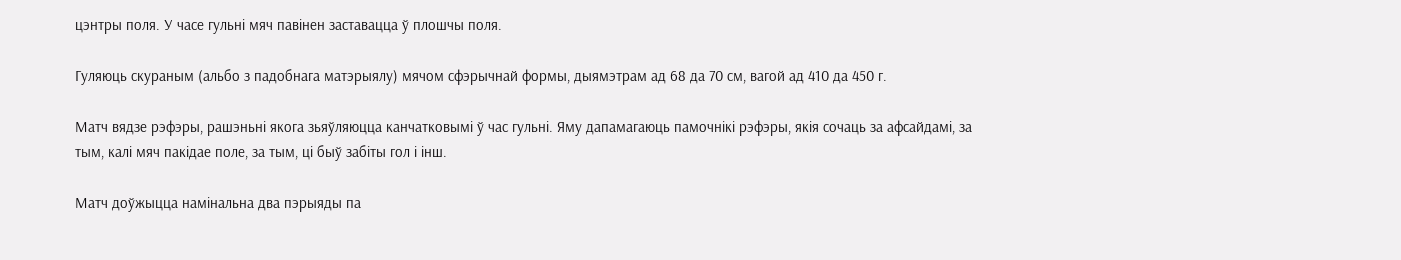цэнтры поля. У часе гульні мяч павінен заставацца ў плошчы поля.

Гуляюць скураным (альбо з падобнага матэрыялу) мячом сфэрычнай формы, дыямэтрам ад 68 да 70 см, вагой ад 410 да 450 г.

Матч вядзе рэфэры, рашэньні якога зьяўляюцца канчатковымі ў час гульні. Яму дапамагаюць памочнікі рэфэры, якія сочаць за афсайдамі, за тым, калі мяч пакідае поле, за тым, ці быў забіты гол і інш.

Матч доўжыцца намінальна два пэрыяды па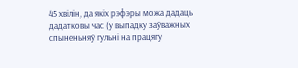45 хвілін, да якіх рэфэры можа дадаць дадатковы час (у выпадку заўважных спыненьняў гульні на працягу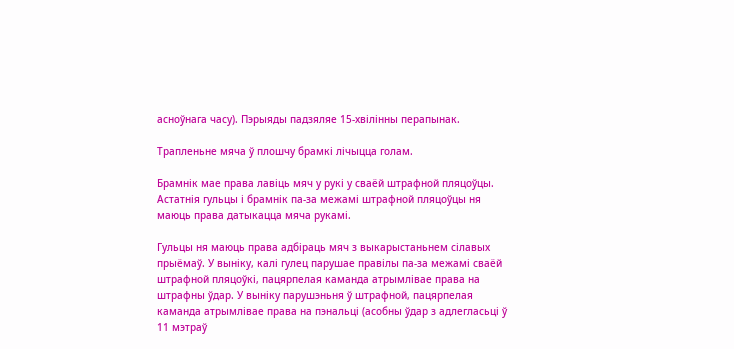асноўнага часу). Пэрыяды падзяляе 15-хвілінны перапынак.

Трапленьне мяча ў плошчу брамкі лічыцца голам.

Брамнік мае права лавіць мяч у рукі у сваёй штрафной пляцоўцы. Астатнія гульцы і брамнік па-за межамі штрафной пляцоўцы ня маюць права датыкацца мяча рукамі.

Гульцы ня маюць права адбіраць мяч з выкарыстаньнем сілавых прыёмаў. У выніку, калі гулец парушае правілы па-за межамі сваёй штрафной пляцоўкі, пацярпелая каманда атрымлівае права на штрафны ўдар. У выніку парушэньня ў штрафной, пацярпелая каманда атрымлівае права на пэнальці (асобны ўдар з адлегласьці ў 11 мэтраў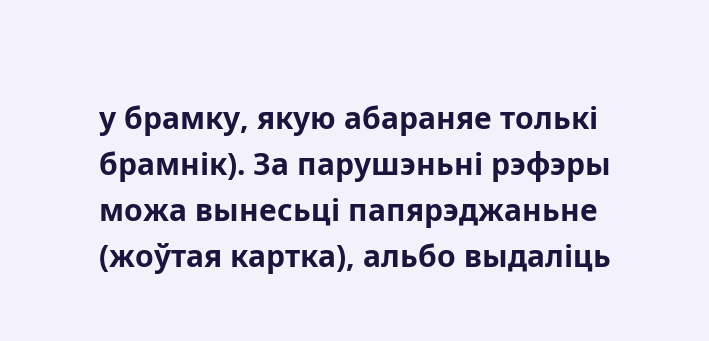у брамку, якую абараняе толькі брамнік). За парушэньні рэфэры можа вынесьці папярэджаньне (жоўтая картка), альбо выдаліць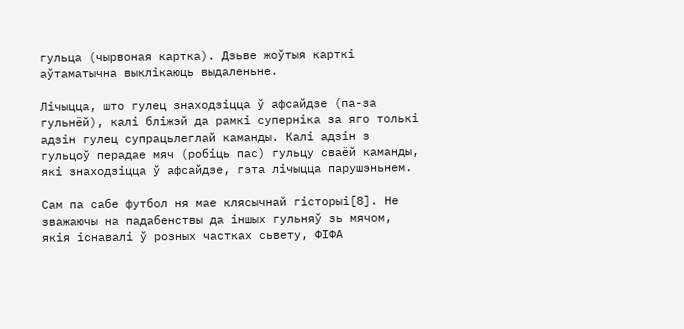гульца (чырвоная картка). Дзьве жоўтыя карткі аўтаматычна выклікаюць выдаленьне.

Лічыцца, што гулец знаходзіцца ў афсайдзе (па-за гульнёй), калі бліжэй да рамкі суперніка за яго толькі адзін гулец супрацьлеглай каманды. Калі адзін з гульцоў перадае мяч (робіць пас) гульцу сваёй каманды, які знаходзіцца ў афсайдзе, гэта лічыцца парушэньнем.

Сам па сабе футбол ня мае клясычнай гісторыі[8]. Не зважаючы на падабенствы да іншых гульняў зь мячом, якія існавалі ў розных частках сьвету, ФІФА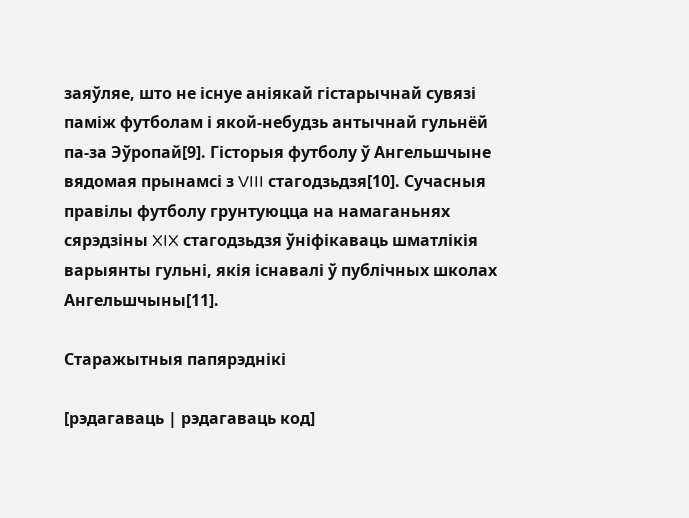заяўляе, што не існуе аніякай гістарычнай сувязі паміж футболам і якой-небудзь антычнай гульнёй па-за Эўропай[9]. Гісторыя футболу ў Ангельшчыне вядомая прынамсі з VIII стагодзьдзя[10]. Сучасныя правілы футболу грунтуюцца на намаганьнях сярэдзіны XIX стагодзьдзя ўніфікаваць шматлікія варыянты гульні, якія існавалі ў публічных школах Ангельшчыны[11].

Старажытныя папярэднікі

[рэдагаваць | рэдагаваць код]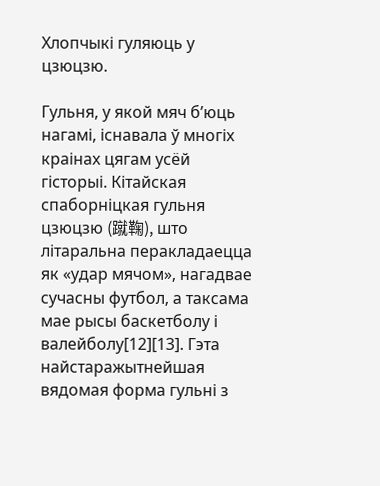Хлопчыкі гуляюць у цзюцзю.

Гульня, у якой мяч б’юць нагамі, існавала ў многіх краінах цягам усёй гісторыі. Кітайская спаборніцкая гульня цзюцзю (蹴鞠), што літаральна перакладаецца як «удар мячом», нагадвае сучасны футбол, а таксама мае рысы баскетболу і валейболу[12][13]. Гэта найстаражытнейшая вядомая форма гульні з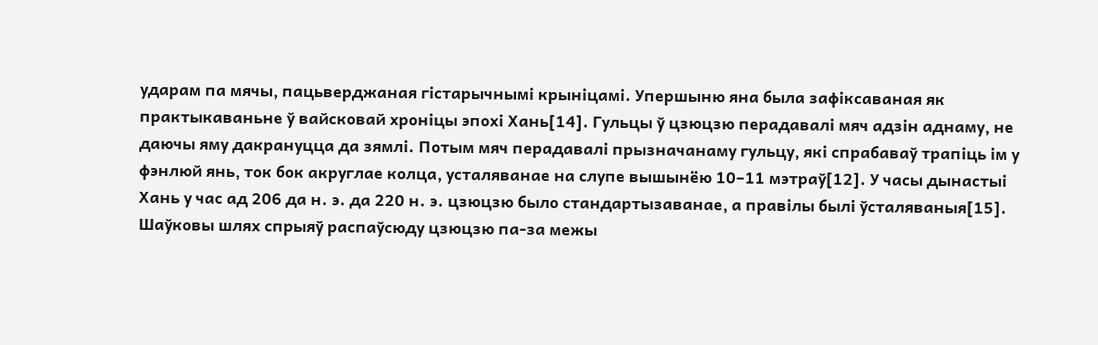ударам па мячы, пацьверджаная гістарычнымі крыніцамі. Упершыню яна была зафіксаваная як практыкаваньне ў вайсковай хроніцы эпохі Хань[14]. Гульцы ў цзюцзю перадавалі мяч адзін аднаму, не даючы яму дакрануцца да зямлі. Потым мяч перадавалі прызначанаму гульцу, які спрабаваў трапіць ім у фэнлюй янь, ток бок акруглае колца, усталяванае на слупе вышынёю 10–11 мэтраў[12]. У часы дынастыі Хань у час ад 206 да н. э. да 220 н. э. цзюцзю было стандартызаванае, а правілы былі ўсталяваныя[15]. Шаўковы шлях спрыяў распаўсюду цзюцзю па-за межы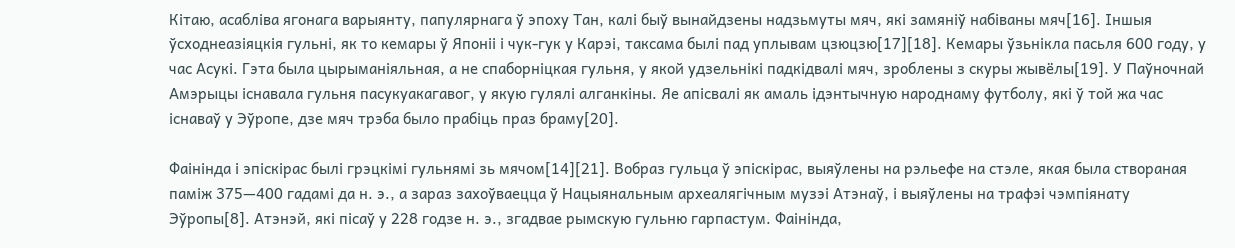Кітаю, асабліва ягонага варыянту, папулярнага ў эпоху Тан, калі быў вынайдзены надзьмуты мяч, які замяніў набіваны мяч[16]. Іншыя ўсходнеазіяцкія гульні, як то кемары ў Японіі і чук-гук у Карэі, таксама былі пад уплывам цзюцзю[17][18]. Кемары ўзьнікла пасьля 600 году, у час Асукі. Гэта была цырыманіяльная, а не спаборніцкая гульня, у якой удзельнікі падкідвалі мяч, зроблены з скуры жывёлы[19]. У Паўночнай Амэрыцы існавала гульня пасукуакагавог, у якую гулялі алганкіны. Яе апісвалі як амаль ідэнтычную народнаму футболу, які ў той жа час існаваў у Эўропе, дзе мяч трэба было прабіць праз браму[20].

Фаінінда і эпіскірас былі грэцкімі гульнямі зь мячом[14][21]. Вобраз гульца ў эпіскірас, выяўлены на рэльефе на стэле, якая была створаная паміж 375—400 гадамі да н. э., а зараз захоўваецца ў Нацыянальным археалягічным музэі Атэнаў, і выяўлены на трафэі чэмпіянату Эўропы[8]. Атэнэй, які пісаў у 228 годзе н. э., згадвае рымскую гульню гарпастум. Фаінінда,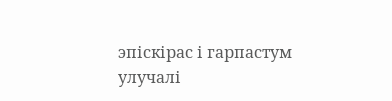эпіскірас і гарпастум улучалі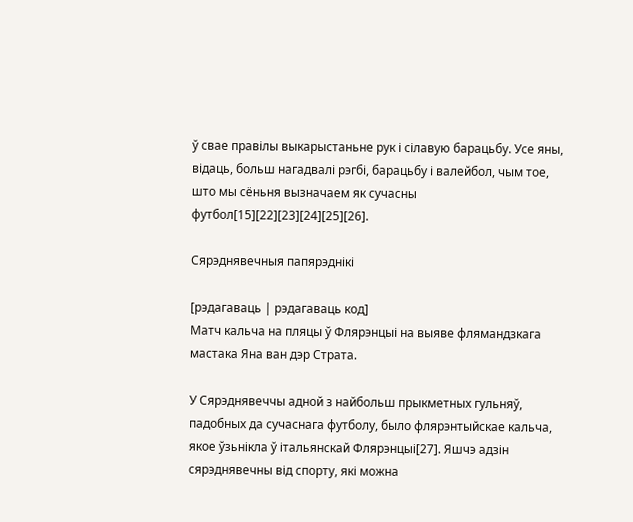ў свае правілы выкарыстаньне рук і сілавую барацьбу. Усе яны, відаць, больш нагадвалі рэгбі, барацьбу і валейбол, чым тое, што мы сёньня вызначаем як сучасны футбол[15][22][23][24][25][26].

Сярэднявечныя папярэднікі

[рэдагаваць | рэдагаваць код]
Матч кальча на пляцы ў Флярэнцыі на выяве флямандзкага мастака Яна ван дэр Страта.

У Сярэднявеччы адной з найбольш прыкметных гульняў, падобных да сучаснага футболу, было флярэнтыйскае кальча, якое ўзьнікла ў італьянскай Флярэнцыі[27]. Яшчэ адзін сярэднявечны від спорту, які можна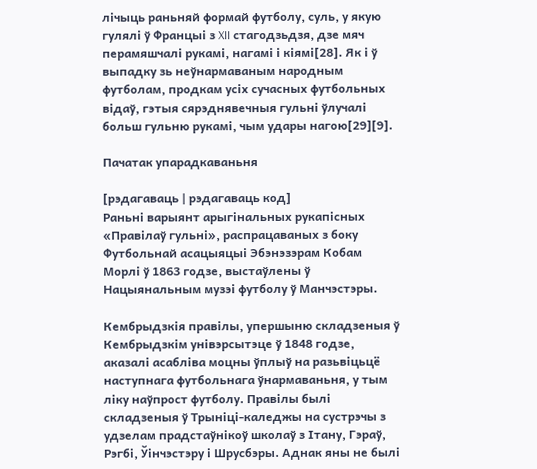лічыць раньняй формай футболу, суль, у якую гулялі ў Францыі з XII стагодзьдзя, дзе мяч перамяшчалі рукамі, нагамі і кіямі[28]. Як і ў выпадку зь неўнармаваным народным футболам, продкам усіх сучасных футбольных відаў, гэтыя сярэднявечныя гульні ўлучалі больш гульню рукамі, чым удары нагою[29][9].

Пачатак упарадкаваньня

[рэдагаваць | рэдагаваць код]
Раньні варыянт арыгінальных рукапісных «Правілаў гульні», распрацаваных з боку Футбольнай асацыяцыі Эбэнэзэрам Кобам Морлі ў 1863 годзе, выстаўлены ў Нацыянальным музэі футболу ў Манчэстэры.

Кембрыдзкія правілы, упершыню складзеныя ў Кембрыдзкім унівэрсытэце ў 1848 годзе, аказалі асабліва моцны ўплыў на разьвіцьцё наступнага футбольнага ўнармаваньня, у тым ліку наўпрост футболу. Правілы былі складзеныя ў Трыніці-каледжы на сустрэчы з удзелам прадстаўнікоў школаў з Ітану, Гэраў, Рэгбі, Ўінчэстэру і Шрусбэры. Аднак яны не былі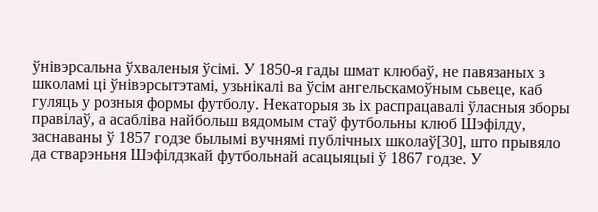ўнівэрсальна ўхваленыя ўсімі. У 1850-я гады шмат клюбаў, не павязаных з школамі ці ўнівэрсытэтамі, узьнікалі ва ўсім ангельскамоўным сьвеце, каб гуляць у розныя формы футболу. Некаторыя зь іх распрацавалі ўласныя зборы правілаў, а асабліва найбольш вядомым стаў футбольны клюб Шэфілду, заснаваны ў 1857 годзе былымі вучнямі публічных школаў[30], што прывяло да стварэньня Шэфілдзкай футбольнай асацыяцыі ў 1867 годзе. У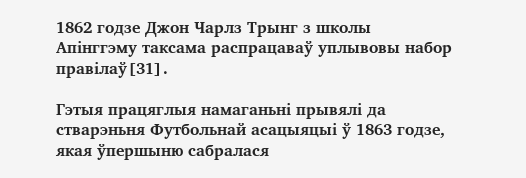1862 годзе Джон Чарлз Трынг з школы Апінггэму таксама распрацаваў уплывовы набор правілаў[31].

Гэтыя працяглыя намаганьні прывялі да стварэньня Футбольнай асацыяцыі ў 1863 годзе, якая ўпершыню сабралася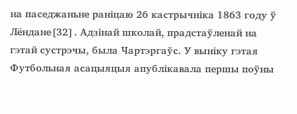на паседжаньне раніцаю 26 кастрычніка 1863 году ў Лёндане[32]. Адзінай школай, прадстаўленай на гэтай сустрэчы, была Чартэргаўс. У выніку гэтая Футбольная асацыяцыя апублікавала першы поўны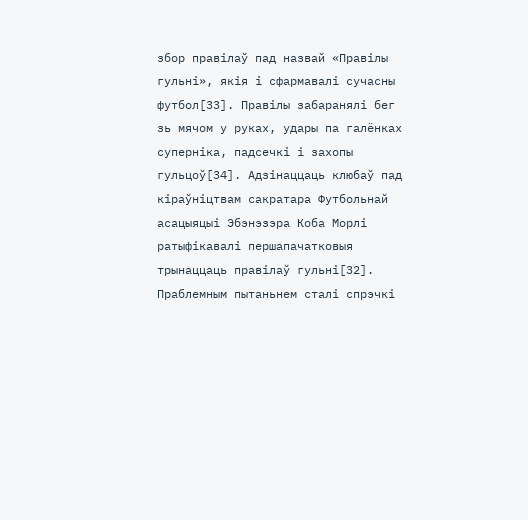збор правілаў пад назвай «Правілы гульні», якія і сфармавалі сучасны футбол[33]. Правілы забаранялі бег зь мячом у руках, удары па галёнках суперніка, падсечкі і захопы гульцоў[34]. Адзінаццаць клюбаў пад кіраўніцтвам сакратара Футбольнай асацыяцыі Эбэнэзэра Коба Морлі ратыфікавалі першапачатковыя трынаццаць правілаў гульні[32]. Праблемным пытаньнем сталі спрэчкі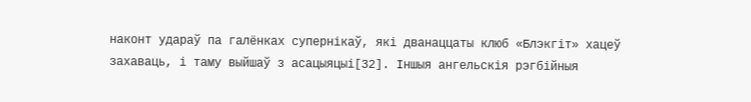наконт удараў па галёнках супернікаў, які дванаццаты клюб «Блэкгіт» хацеў захаваць, і таму выйшаў з асацыяцыі[32]. Іншыя ангельскія рэгбійныя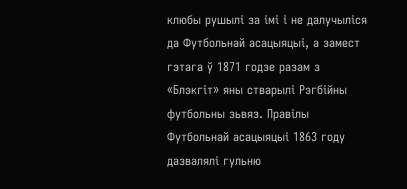клюбы рушылі за імі і не далучыліся да Футбольнай асацыяцыі, а замест гэтага ў 1871 годзе разам з «Блэкгіт» яны стварылі Рэгбійны футбольны зьвяз. Правілы Футбольнай асацыяцыі 1863 году дазвалялі гульню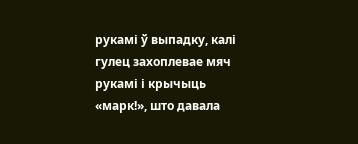рукамі ў выпадку, калі гулец захоплевае мяч рукамі і крычыць «марк!», што давала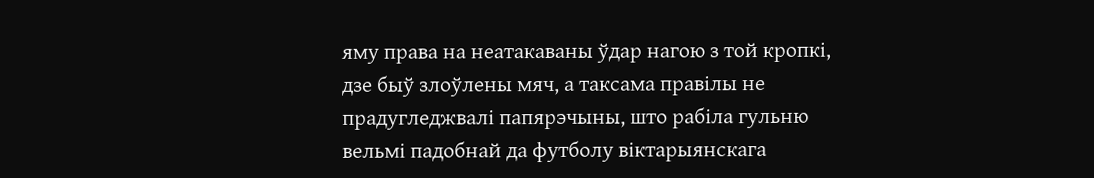яму права на неатакаваны ўдар нагою з той кропкі, дзе быў злоўлены мяч, а таксама правілы не прадугледжвалі папярэчыны, што рабіла гульню вельмі падобнай да футболу віктарыянскага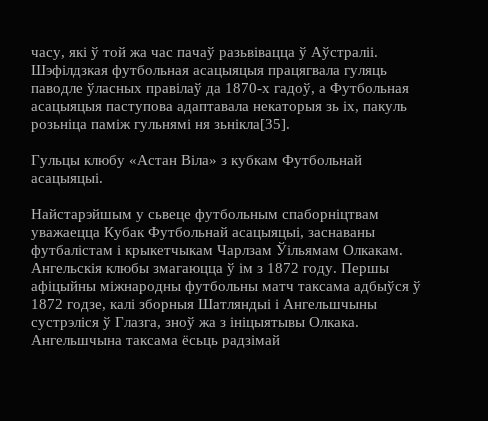часу, які ў той жа час пачаў разьвівацца ў Аўстраліі. Шэфілдзкая футбольная асацыяцыя працягвала гуляць паводле ўласных правілаў да 1870-х гадоў, а Футбольная асацыяцыя паступова адаптавала некаторыя зь іх, пакуль розьніца паміж гульнямі ня зьнікла[35].

Гульцы клюбу «Астан Віла» з кубкам Футбольнай асацыяцыі.

Найстарэйшым у сьвеце футбольным спаборніцтвам уважаецца Кубак Футбольнай асацыяцыі, заснаваны футбалістам і крыкетчыкам Чарлзам Ўільямам Олкакам. Ангельскія клюбы змагаюцца ў ім з 1872 году. Першы афіцыйны міжнародны футбольны матч таксама адбыўся ў 1872 годзе, калі зборныя Шатляндыі і Ангельшчыны сустрэліся ў Глазга, зноў жа з ініцыятывы Олкака. Ангельшчына таксама ёсьць радзімай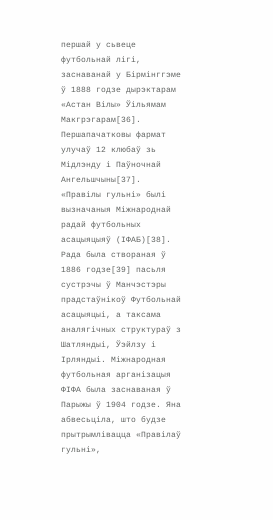першай у сьвеце футбольнай лігі, заснаванай у Бірмінггэме ў 1888 годзе дырэктарам «Астан Вілы» Ўільямам Макгрэгарам[36]. Першапачатковы фармат улучаў 12 клюбаў зь Мідлэнду і Паўночнай Ангельшчыны[37]. «Правілы гульні» былі вызначаныя Міжнароднай радай футбольных асацыяцыяў (ІФАБ)[38]. Рада была створаная ў 1886 годзе[39] пасьля сустрэчы ў Манчэстэры прадстаўнікоў Футбольнай асацыяцыі, а таксама аналягічных структураў з Шатляндыі, Ўэйлзу і Ірляндыі. Міжнародная футбольная арганізацыя ФІФА была заснаваная ў Парыжы ў 1904 годзе. Яна абвесьціла, што будзе прытрымлівацца «Правілаў гульні»,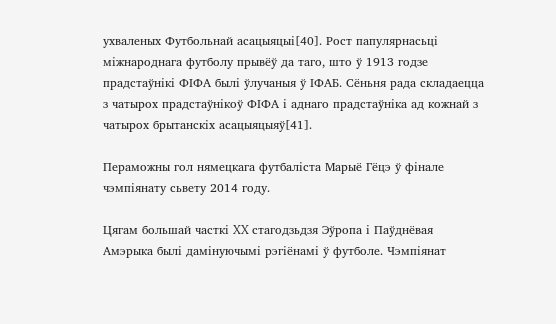ухваленых Футбольнай асацыяцыі[40]. Рост папулярнасьці міжнароднага футболу прывёў да таго, што ў 1913 годзе прадстаўнікі ФІФА былі ўлучаныя ў ІФАБ. Сёньня рада складаецца з чатырох прадстаўнікоў ФІФА і аднаго прадстаўніка ад кожнай з чатырох брытанскіх асацыяцыяў[41].

Пераможны гол нямецкага футбаліста Марыё Гёцэ ў фінале чэмпіянату сьвету 2014 году.

Цягам большай часткі XX стагодзьдзя Эўропа і Паўднёвая Амэрыка былі дамінуючымі рэгіёнамі ў футболе. Чэмпіянат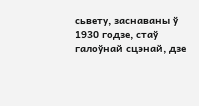сьвету, заснаваны ў 1930 годзе, стаў галоўнай сцэнай, дзе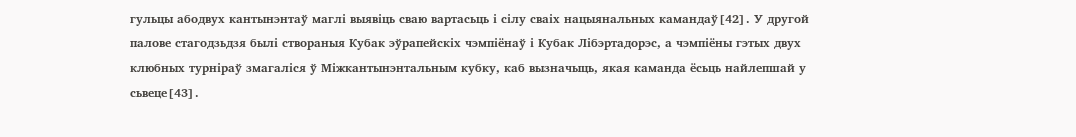гульцы абодвух кантынэнтаў маглі выявіць сваю вартасьць і сілу сваіх нацыянальных камандаў[42]. У другой палове стагодзьдзя былі створаныя Кубак эўрапейскіх чэмпіёнаў і Кубак Лібэртадорэс, а чэмпіёны гэтых двух клюбных турніраў змагаліся ў Міжкантынэнтальным кубку, каб вызначыць, якая каманда ёсьць найлепшай у сьвеце[43].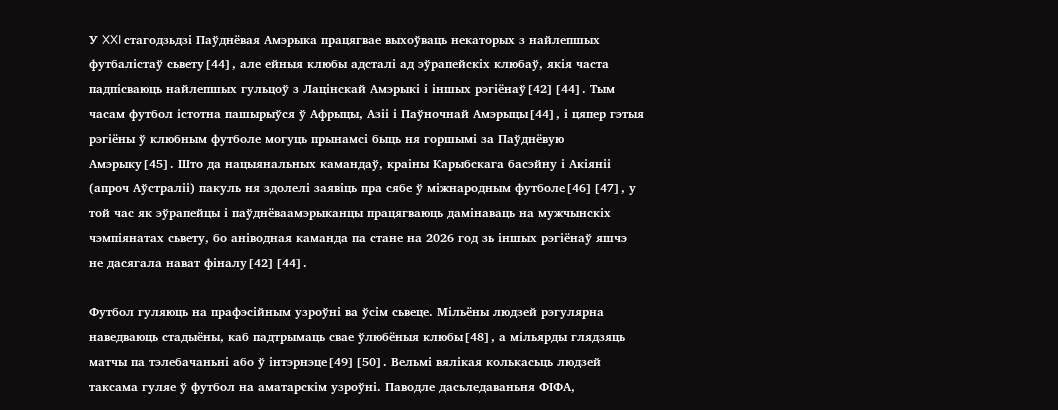У XXI стагодзьдзі Паўднёвая Амэрыка працягвае выхоўваць некаторых з найлепшых футбалістаў сьвету[44], але ейныя клюбы адсталі ад эўрапейскіх клюбаў, якія часта падпісваюць найлепшых гульцоў з Лацінскай Амэрыкі і іншых рэгіёнаў[42][44]. Тым часам футбол істотна пашырыўся ў Афрыцы, Азіі і Паўночнай Амэрыцы[44], і цяпер гэтыя рэгіёны ў клюбным футболе могуць прынамсі быць ня горшымі за Паўднёвую Амэрыку[45]. Што да нацыянальных камандаў, краіны Карыбскага басэйну і Акіяніі (апроч Аўстраліі) пакуль ня здолелі заявіць пра сябе ў міжнародным футболе[46][47], у той час як эўрапейцы і паўднёваамэрыканцы працягваюць дамінаваць на мужчынскіх чэмпіянатах сьвету, бо аніводная каманда па стане на 2026 год зь іншых рэгіёнаў яшчэ не дасягала нават фіналу[42][44].

Футбол гуляюць на прафэсійным узроўні ва ўсім сьвеце. Мільёны людзей рэгулярна наведваюць стадыёны, каб падтрымаць свае ўлюбёныя клюбы[48], а мільярды глядзяць матчы па тэлебачаньні або ў інтэрнэце[49][50]. Вельмі вялікая колькасьць людзей таксама гуляе ў футбол на аматарскім узроўні. Паводле дасьледаваньня ФІФА,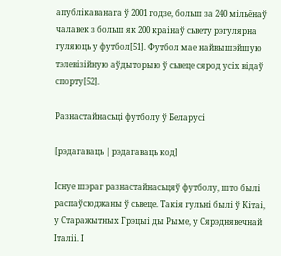апублікаванага ў 2001 годзе, больш за 240 мільёнаў чалавек з больш як 200 краінаў сьвету рэгулярна гуляюць у футбол[51]. Футбол мае найвышэйшую тэлевізійную аўдыторыю ў сьвеце сярод усіх відаў спорту[52].

Разнастайнасьці футболу ў Беларусі

[рэдагаваць | рэдагаваць код]

Існуе шэраг разнастайнасьцяў футболу, што былі распаўсюджаны ў сьвеце. Такія гульні былі ў Кітаі, у Старажытных Грэцыі ды Рыме, у Сярэднявечнай Італіі. І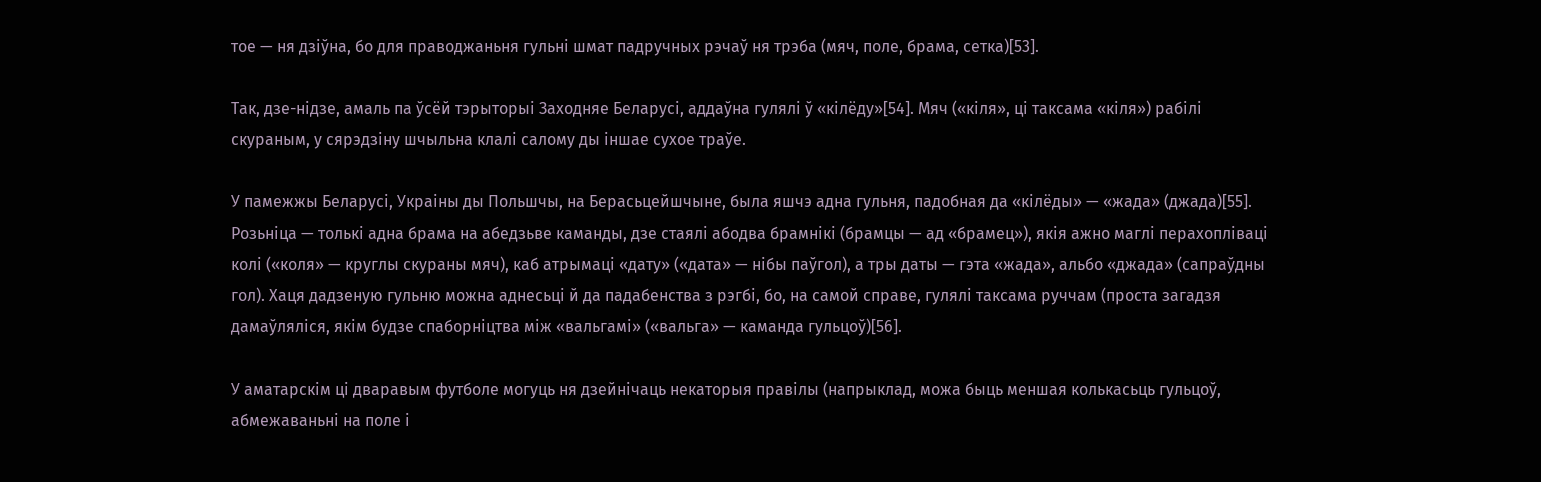тое — ня дзіўна, бо для праводжаньня гульні шмат падручных рэчаў ня трэба (мяч, поле, брама, сетка)[53].

Так, дзе-нідзе, амаль па ўсёй тэрыторыі Заходняе Беларусі, аддаўна гулялі ў «кілёду»[54]. Мяч («кіля», ці таксама «кіля») рабілі скураным, у сярэдзіну шчыльна клалі салому ды іншае сухое траўе.

У памежжы Беларусі, Украіны ды Польшчы, на Берасьцейшчыне, была яшчэ адна гульня, падобная да «кілёды» — «жада» (джада)[55]. Розьніца — толькі адна брама на абедзьве каманды, дзе стаялі абодва брамнікі (брамцы — ад «брамец»), якія ажно маглі перахопліваці колі («коля» — круглы скураны мяч), каб атрымаці «дату» («дата» — нібы паўгол), а тры даты — гэта «жада», альбо «джада» (сапраўдны гол). Хаця дадзеную гульню можна аднесьці й да падабенства з рэгбі, бо, на самой справе, гулялі таксама руччам (проста загадзя дамаўляліся, якім будзе спаборніцтва між «вальгамі» («вальга» — каманда гульцоў)[56].

У аматарскім ці дваравым футболе могуць ня дзейнічаць некаторыя правілы (напрыклад, можа быць меншая колькасьць гульцоў, абмежаваньні на поле і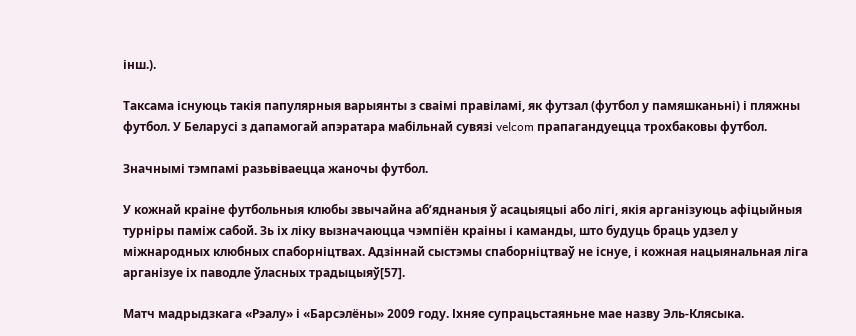інш.).

Таксама існуюць такія папулярныя варыянты з сваімі правіламі, як футзал (футбол у памяшканьні) і пляжны футбол. У Беларусі з дапамогай апэратара мабільнай сувязі velcom прапагандуецца трохбаковы футбол.

Значнымі тэмпамі разьвіваецца жаночы футбол.

У кожнай краіне футбольныя клюбы звычайна аб’яднаныя ў асацыяцыі або лігі, якія арганізуюць афіцыйныя турніры паміж сабой. Зь іх ліку вызначаюцца чэмпіён краіны і каманды, што будуць браць удзел у міжнародных клюбных спаборніцтвах. Адзіннай сыстэмы спаборніцтваў не існуе, і кожная нацыянальная ліга арганізуе іх паводле ўласных традыцыяў[57].

Матч мадрыдзкага «Рэалу» і «Барсэлёны» 2009 году. Іхняе супрацьстаяньне мае назву Эль-Клясыка.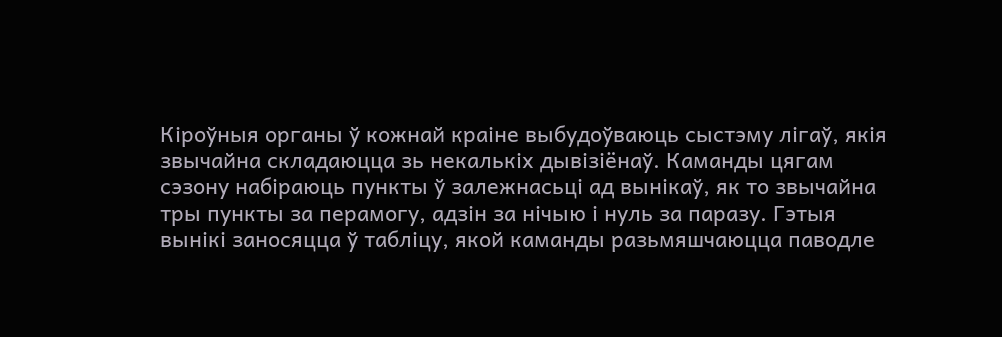Кіроўныя органы ў кожнай краіне выбудоўваюць сыстэму лігаў, якія звычайна складаюцца зь некалькіх дывізіёнаў. Каманды цягам сэзону набіраюць пункты ў залежнасьці ад вынікаў, як то звычайна тры пункты за перамогу, адзін за нічыю і нуль за паразу. Гэтыя вынікі заносяцца ў табліцу, якой каманды разьмяшчаюцца паводле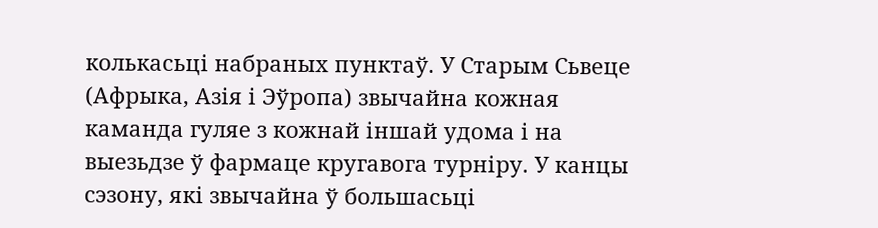колькасьці набраных пунктаў. У Старым Сьвеце (Афрыка, Азія і Эўропа) звычайна кожная каманда гуляе з кожнай іншай удома і на выезьдзе ў фармаце кругавога турніру. У канцы сэзону, які звычайна ў большасьці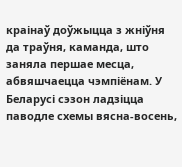краінаў доўжыцца з жніўня да траўня, каманда, што заняла першае месца, абвяшчаецца чэмпіёнам. У Беларусі сэзон ладзіцца паводле схемы вясна-восень,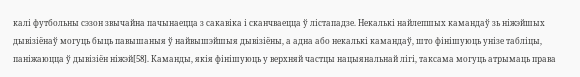калі футбольны сэзон звычайна пачынаецца з сакавіка і сканчваецца ў лістападзе. Некалькі найлепшых камандаў зь ніжэйшых дывізіёнаў могуць быць павышаныя ў найвышэйшыя дывізіёны, а адна або некалькі камандаў, што фінішуюць унізе табліцы, паніжаюцца ў дывізіён ніжэй[58]. Каманды, якія фінішуюць у верхняй частцы нацыянальнай лігі, таксама могуць атрымаць права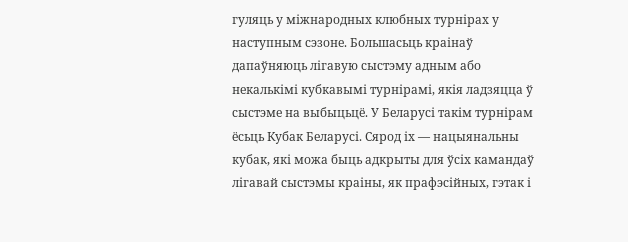гуляць у міжнародных клюбных турнірах у наступным сэзоне. Большасьць краінаў дапаўняюць лігавую сыстэму адным або некалькімі кубкавымі турнірамі, якія ладзяцца ў сыстэме на выбыцьцё. У Беларусі такім турнірам ёсьць Кубак Беларусі. Сярод іх — нацыянальны кубак, які можа быць адкрыты для ўсіх камандаў лігавай сыстэмы краіны, як прафэсійных, гэтак і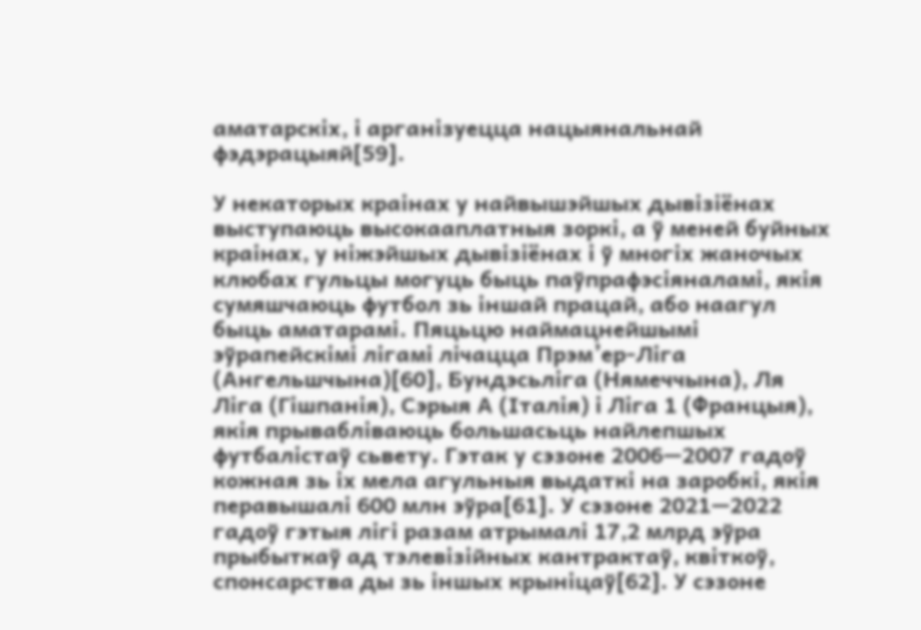аматарскіх, і арганізуецца нацыянальнай фэдэрацыяй[59].

У некаторых краінах у найвышэйшых дывізіёнах выступаюць высокааплатныя зоркі, а ў меней буйных краінах, у ніжэйшых дывізіёнах і ў многіх жаночых клюбах гульцы могуць быць паўпрафэсіяналамі, якія сумяшчаюць футбол зь іншай працай, або наагул быць аматарамі. Пяцьцю наймацнейшымі эўрапейскімі лігамі лічацца Прэм’ер-Ліга (Ангельшчына)[60], Бундэсьліга (Нямеччына), Ля Ліга (Гішпанія), Сэрыя А (Італія) і Ліга 1 (Францыя), якія прывабліваюць большасьць найлепшых футбалістаў сьвету. Гэтак у сэзоне 2006—2007 гадоў кожная зь іх мела агульныя выдаткі на заробкі, якія перавышалі 600 млн эўра[61]. У сэзоне 2021—2022 гадоў гэтыя лігі разам атрымалі 17,2 млрд эўра прыбыткаў ад тэлевізійных кантрактаў, квіткоў, спонсарства ды зь іншых крыніцаў[62]. У сэзоне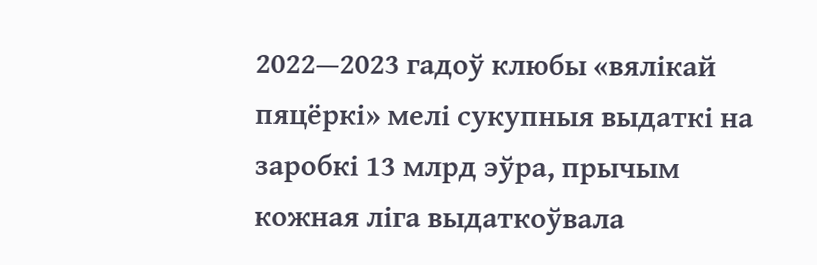2022—2023 гадоў клюбы «вялікай пяцёркі» мелі сукупныя выдаткі на заробкі 13 млрд эўра, прычым кожная ліга выдаткоўвала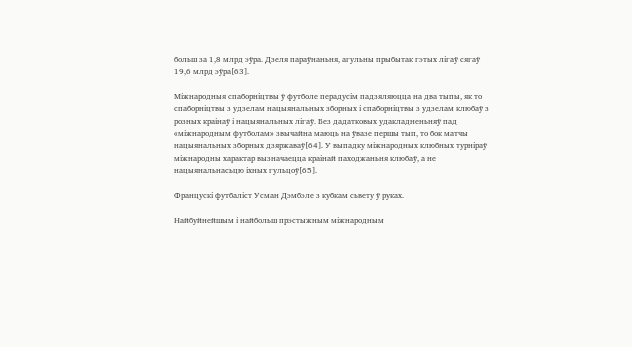больш за 1,8 млрд эўра. Дзеля параўнаньня, агульны прыбытак гэтых лігаў сягаў 19,6 млрд эўра[63].

Міжнародныя спаборніцтвы ў футболе перадусім падзяляюцца на два тыпы, як то спаборніцтвы з удзелам нацыянальных зборных і спаборніцтвы з удзелам клюбаў з розных краінаў і нацыянальных лігаў. Без дадатковых удакладненьняў пад «міжнародным футболам» звычайна маюць на ўвазе першы тып, то бок матчы нацыянальных зборных дзяржаваў[64]. У выпадку міжнародных клюбных турніраў міжнародны характар вызначаецца краінай паходжаньня клюбаў, а не нацыянальнасьцю іхных гульцоў[65].

Францускі футбаліст Усман Дэмбэле з кубкам сьвету ў руках.

Найбуйнейшым і найбольш прэстыжным міжнародным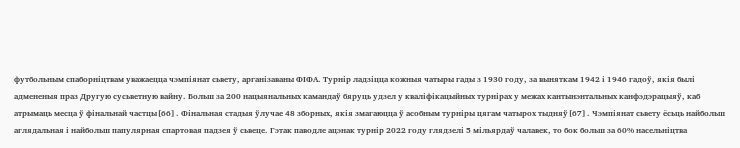футбольным спаборніцтвам уважаецца чэмпіянат сьвету, арганізаваны ФІФА. Турнір ладзіцца кожныя чатыры гады з 1930 году, за выняткам 1942 і 1946 гадоў, якія былі адмененыя праз Другую сусьветную вайну. Больш за 200 нацыянальных камандаў бяруць удзел у кваліфікацыйных турнірах у межах кантынэнтальных канфэдэрацыяў, каб атрымаць месца ў фінальнай частцы[66]. Фінальная стадыя ўлучае 48 зборных, якія змагаюцца ў асобным турніры цягам чатырох тыдняў[67]. Чэмпіянат сьвету ёсьць найбольш аглядальная і найбольш папулярная спартовая падзея ў сьвеце. Гэтак паводле ацэнак турнір 2022 году глядзелі 5 мільярдаў чалавек, то бок больш за 60% насельніцтва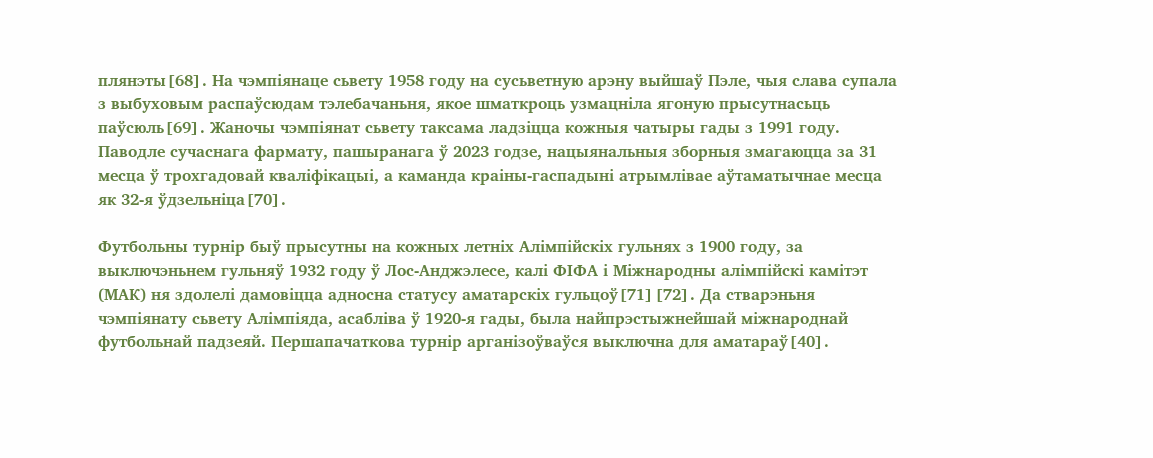плянэты[68]. На чэмпіянаце сьвету 1958 году на сусьветную арэну выйшаў Пэле, чыя слава супала з выбуховым распаўсюдам тэлебачаньня, якое шматкроць узмацніла ягоную прысутнасьць паўсюль[69]. Жаночы чэмпіянат сьвету таксама ладзіцца кожныя чатыры гады з 1991 году. Паводле сучаснага фармату, пашыранага ў 2023 годзе, нацыянальныя зборныя змагаюцца за 31 месца ў трохгадовай кваліфікацыі, а каманда краіны-гаспадыні атрымлівае аўтаматычнае месца як 32-я ўдзельніца[70].

Футбольны турнір быў прысутны на кожных летніх Алімпійскіх гульнях з 1900 году, за выключэньнем гульняў 1932 году ў Лос-Анджэлесе, калі ФІФА і Міжнародны алімпійскі камітэт (МАК) ня здолелі дамовіцца адносна статусу аматарскіх гульцоў[71][72]. Да стварэньня чэмпіянату сьвету Алімпіяда, асабліва ў 1920-я гады, была найпрэстыжнейшай міжнароднай футбольнай падзеяй. Першапачаткова турнір арганізоўваўся выключна для аматараў[40].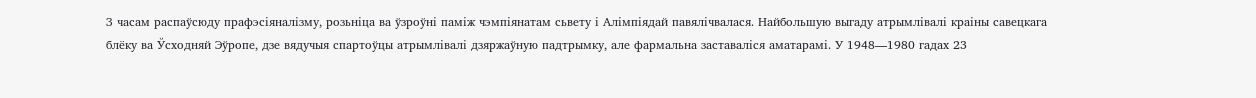З часам распаўсюду прафэсіяналізму, розьніца ва ўзроўні паміж чэмпіянатам сьвету і Алімпіядай павялічвалася. Найбольшую выгаду атрымлівалі краіны савецкага блёку ва Ўсходняй Эўропе, дзе вядучыя спартоўцы атрымлівалі дзяржаўную падтрымку, але фармальна заставаліся аматарамі. У 1948—1980 гадах 23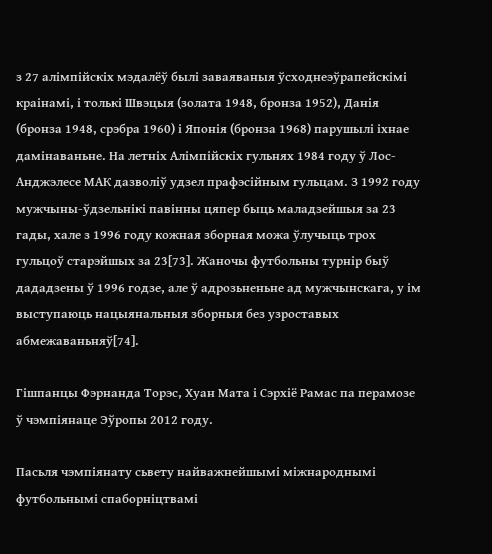з 27 алімпійскіх мэдалёў былі заваяваныя ўсходнеэўрапейскімі краінамі, і толькі Швэцыя (золата 1948, бронза 1952), Данія (бронза 1948, срэбра 1960) і Японія (бронза 1968) парушылі іхнае дамінаваньне. На летніх Алімпійскіх гульнях 1984 году ў Лос-Анджэлесе МАК дазволіў удзел прафэсійным гульцам. З 1992 году мужчыны-ўдзельнікі павінны цяпер быць маладзейшыя за 23 гады, хале з 1996 году кожная зборная можа ўлучыць трох гульцоў старэйшых за 23[73]. Жаночы футбольны турнір быў дададзены ў 1996 годзе, але ў адрозьненьне ад мужчынскага, у ім выступаюць нацыянальныя зборныя без узроставых абмежаваньняў[74].

Гішпанцы Фэрнанда Торэс, Хуан Мата і Сэрхіё Рамас па перамозе ў чэмпіянаце Эўропы 2012 году.

Пасьля чэмпіянату сьвету найважнейшымі міжнароднымі футбольнымі спаборніцтвамі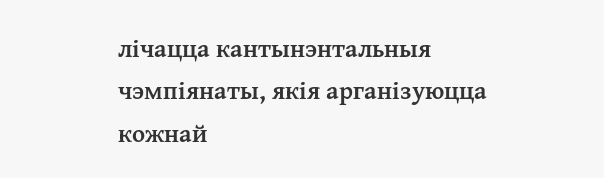лічацца кантынэнтальныя чэмпіянаты, якія арганізуюцца кожнай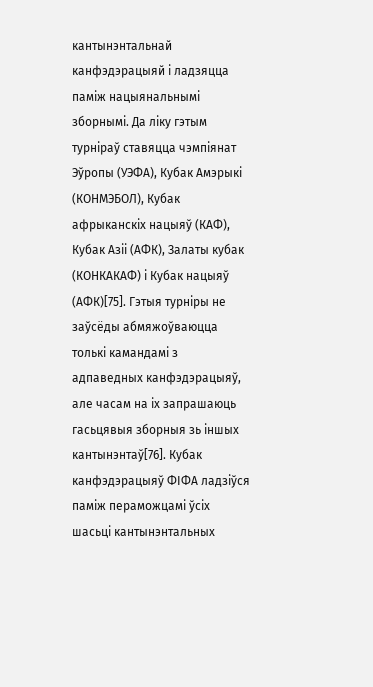кантынэнтальнай канфэдэрацыяй і ладзяцца паміж нацыянальнымі зборнымі. Да ліку гэтым турніраў ставяцца чэмпіянат Эўропы (УЭФА), Кубак Амэрыкі (КОНМЭБОЛ), Кубак афрыканскіх нацыяў (КАФ), Кубак Азіі (АФК), Залаты кубак (КОНКАКАФ) і Кубак нацыяў (АФК)[75]. Гэтыя турніры не заўсёды абмяжоўваюцца толькі камандамі з адпаведных канфэдэрацыяў, але часам на іх запрашаюць гасьцявыя зборныя зь іншых кантынэнтаў[76]. Кубак канфэдэрацыяў ФІФА ладзіўся паміж пераможцамі ўсіх шасьці кантынэнтальных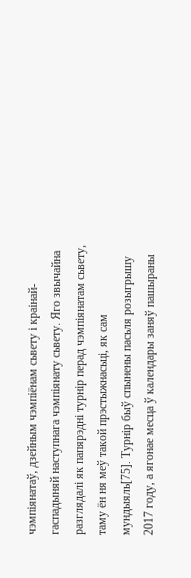чэмпіянатаў, дзейным чэмпіёнам сьвету і краінай-гаспадыняй наступнага чэмпіянату сьвету. Яго звычайна разглядалі як папярэдні турнір перад чэмпіянатам сьвету, таму ён ня меў такой прэстыжнасьці, як сам мундыяль[75]. Турнір быў спынены пасьля розыгрышу 2017 году, а ягонае месца ў календары заняў пашыраны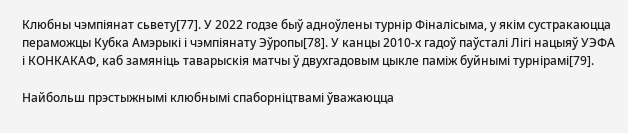Клюбны чэмпіянат сьвету[77]. У 2022 годзе быў адноўлены турнір Фіналісыма, у якім сустракаюцца пераможцы Кубка Амэрыкі і чэмпіянату Эўропы[78]. У канцы 2010-х гадоў паўсталі Лігі нацыяў УЭФА і КОНКАКАФ, каб замяніць таварыскія матчы ў двухгадовым цыкле паміж буйнымі турнірамі[79].

Найбольш прэстыжнымі клюбнымі спаборніцтвамі ўважаюцца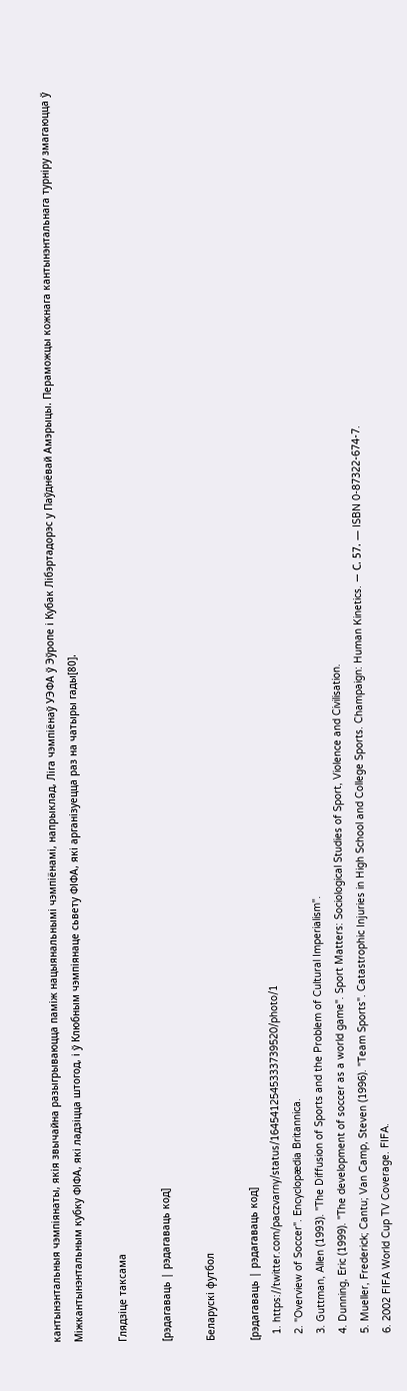кантынэнтальныя чэмпіянаты, якія звычайна разыгрываюцца паміж нацыянальнымі чэмпіёнамі, напрыклад, Ліга чэмпіёнаў УЭФА ў Эўропе і Кубак Лібэртадорэс у Паўднёвай Амэрыцы. Пераможцы кожнага кантынэнтальнага турніру змагаюцца ў Міжкантынэнтальным кубку ФІФА, які ладзіцца штогод, і ў Клюбным чэмпіянаце сьвету ФІФА, які арганізуецца раз на чатыры гады[80].

Глядзіце таксама

[рэдагаваць | рэдагаваць код]

Беларускі футбол

[рэдагаваць | рэдагаваць код]
  1. https://twitter.com/paczvarny/status/1645412545333739520/photo/1
  2. "Overview of Soccer". Encyclopædia Britannica.
  3. Guttman, Allen (1993). "The Diffusion of Sports and the Problem of Cultural Imperialism".
  4. Dunning, Eric (1999). "The development of soccer as a world game". Sport Matters: Sociological Studies of Sport, Violence and Civilisation.
  5. Mueller, Frederick; Cantu; Van Camp, Steven (1996). "Team Sports". Catastrophic Injuries in High School and College Sports. Champaign: Human Kinetics. — С. 57. — ISBN 0-87322-674-7.
  6. 2002 FIFA World Cup TV Coverage. FIFA.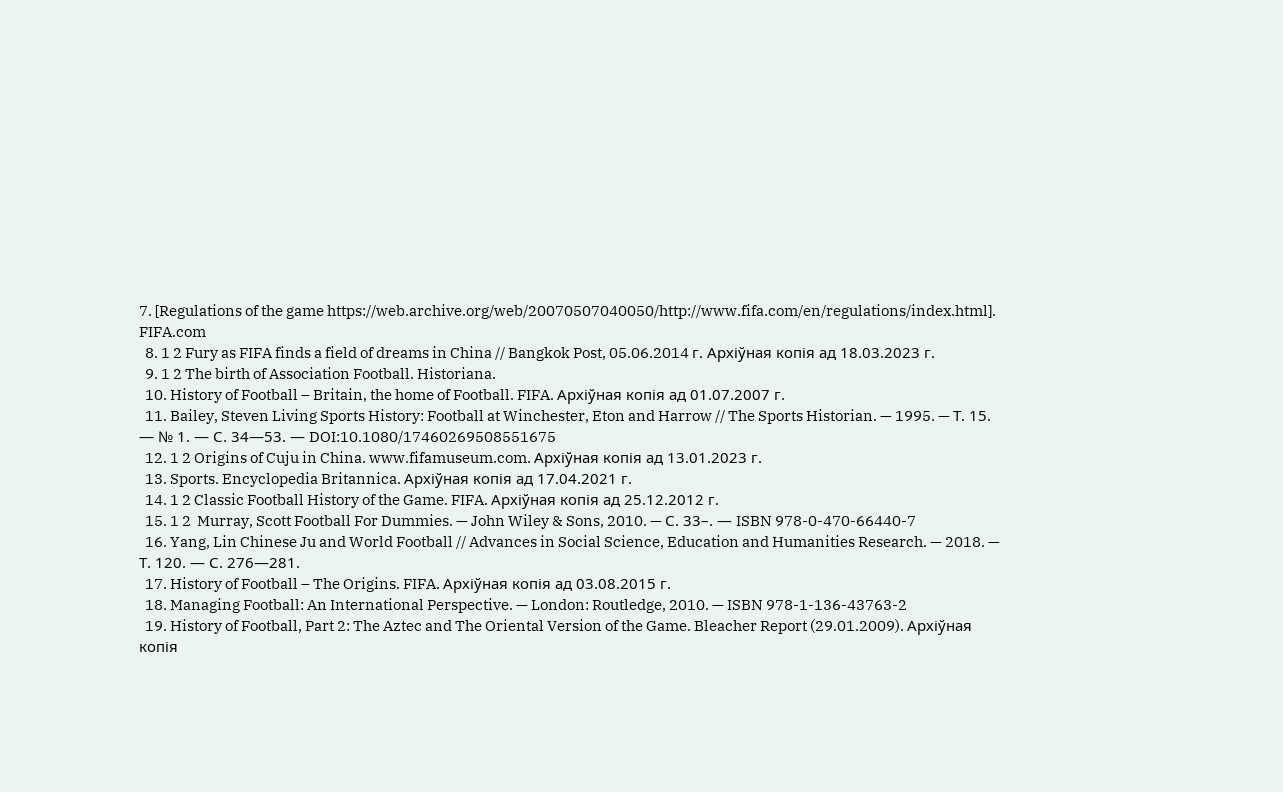7. [Regulations of the game https://web.archive.org/web/20070507040050/http://www.fifa.com/en/regulations/index.html]. FIFA.com
  8. 1 2 Fury as FIFA finds a field of dreams in China // Bangkok Post, 05.06.2014 г. Архіўная копія ад 18.03.2023 г.
  9. 1 2 The birth of Association Football. Historiana.
  10. History of Football – Britain, the home of Football. FIFA. Архіўная копія ад 01.07.2007 г.
  11. Bailey, Steven Living Sports History: Football at Winchester, Eton and Harrow // The Sports Historian. — 1995. — Т. 15. — № 1. — С. 34—53. — DOI:10.1080/17460269508551675
  12. 1 2 Origins of Cuju in China. www.fifamuseum.com. Архіўная копія ад 13.01.2023 г.
  13. Sports. Encyclopedia Britannica. Архіўная копія ад 17.04.2021 г.
  14. 1 2 Classic Football History of the Game. FIFA. Архіўная копія ад 25.12.2012 г.
  15. 1 2  Murray, Scott Football For Dummies. — John Wiley & Sons, 2010. — С. 33–. — ISBN 978-0-470-66440-7
  16. Yang, Lin Chinese Ju and World Football // Advances in Social Science, Education and Humanities Research. — 2018. — Т. 120. — С. 276—281.
  17. History of Football – The Origins. FIFA. Архіўная копія ад 03.08.2015 г.
  18. Managing Football: An International Perspective. — London: Routledge, 2010. — ISBN 978-1-136-43763-2
  19. History of Football, Part 2: The Aztec and The Oriental Version of the Game. Bleacher Report (29.01.2009). Архіўная копія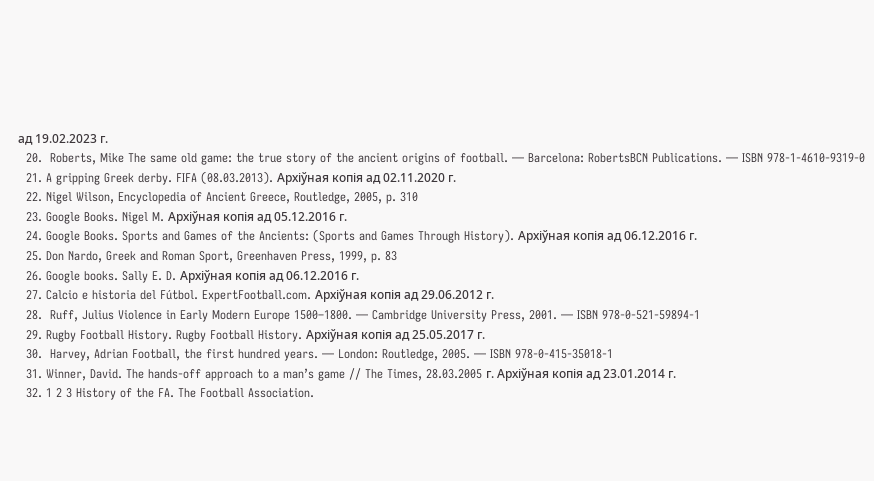ад 19.02.2023 г.
  20.  Roberts, Mike The same old game: the true story of the ancient origins of football. — Barcelona: RobertsBCN Publications. — ISBN 978-1-4610-9319-0
  21. A gripping Greek derby. FIFA (08.03.2013). Архіўная копія ад 02.11.2020 г.
  22. Nigel Wilson, Encyclopedia of Ancient Greece, Routledge, 2005, p. 310
  23. Google Books. Nigel M. Архіўная копія ад 05.12.2016 г.
  24. Google Books. Sports and Games of the Ancients: (Sports and Games Through History). Архіўная копія ад 06.12.2016 г.
  25. Don Nardo, Greek and Roman Sport, Greenhaven Press, 1999, p. 83
  26. Google books. Sally E. D. Архіўная копія ад 06.12.2016 г.
  27. Calcio e historia del Fútbol. ExpertFootball.com. Архіўная копія ад 29.06.2012 г.
  28.  Ruff, Julius Violence in Early Modern Europe 1500–1800. — Cambridge University Press, 2001. — ISBN 978-0-521-59894-1
  29. Rugby Football History. Rugby Football History. Архіўная копія ад 25.05.2017 г.
  30.  Harvey, Adrian Football, the first hundred years. — London: Routledge, 2005. — ISBN 978-0-415-35018-1
  31. Winner, David. The hands-off approach to a man’s game // The Times, 28.03.2005 г. Архіўная копія ад 23.01.2014 г.
  32. 1 2 3 History of the FA. The Football Association.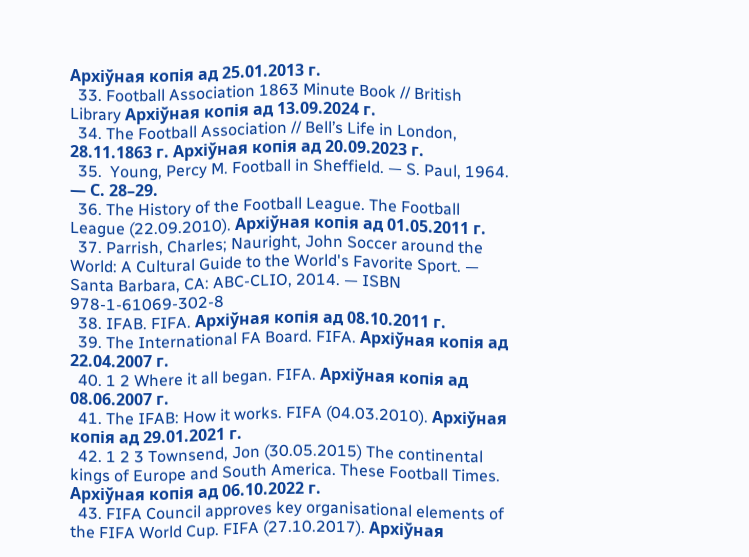Архіўная копія ад 25.01.2013 г.
  33. Football Association 1863 Minute Book // British Library Архіўная копія ад 13.09.2024 г.
  34. The Football Association // Bell’s Life in London, 28.11.1863 г. Архіўная копія ад 20.09.2023 г.
  35.  Young, Percy M. Football in Sheffield. — S. Paul, 1964. — С. 28–29.
  36. The History of the Football League. The Football League (22.09.2010). Архіўная копія ад 01.05.2011 г.
  37. Parrish, Charles; Nauright, John Soccer around the World: A Cultural Guide to the World's Favorite Sport. — Santa Barbara, CA: ABC-CLIO, 2014. — ISBN 978-1-61069-302-8
  38. IFAB. FIFA. Архіўная копія ад 08.10.2011 г.
  39. The International FA Board. FIFA. Архіўная копія ад 22.04.2007 г.
  40. 1 2 Where it all began. FIFA. Архіўная копія ад 08.06.2007 г.
  41. The IFAB: How it works. FIFA (04.03.2010). Архіўная копія ад 29.01.2021 г.
  42. 1 2 3 Townsend, Jon (30.05.2015) The continental kings of Europe and South America. These Football Times. Архіўная копія ад 06.10.2022 г.
  43. FIFA Council approves key organisational elements of the FIFA World Cup. FIFA (27.10.2017). Архіўная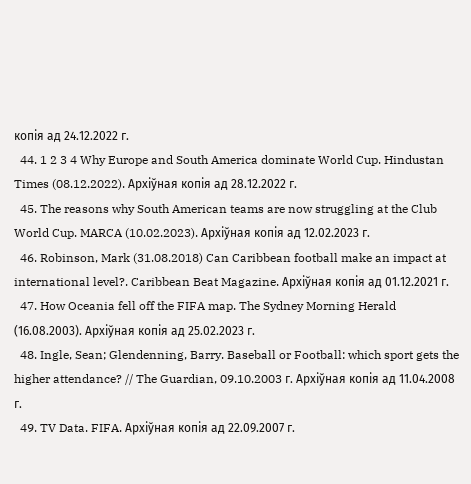копія ад 24.12.2022 г.
  44. 1 2 3 4 Why Europe and South America dominate World Cup. Hindustan Times (08.12.2022). Архіўная копія ад 28.12.2022 г.
  45. The reasons why South American teams are now struggling at the Club World Cup. MARCA (10.02.2023). Архіўная копія ад 12.02.2023 г.
  46. Robinson, Mark (31.08.2018) Can Caribbean football make an impact at international level?. Caribbean Beat Magazine. Архіўная копія ад 01.12.2021 г.
  47. How Oceania fell off the FIFA map. The Sydney Morning Herald (16.08.2003). Архіўная копія ад 25.02.2023 г.
  48. Ingle, Sean; Glendenning, Barry. Baseball or Football: which sport gets the higher attendance? // The Guardian, 09.10.2003 г. Архіўная копія ад 11.04.2008 г.
  49. TV Data. FIFA. Архіўная копія ад 22.09.2007 г.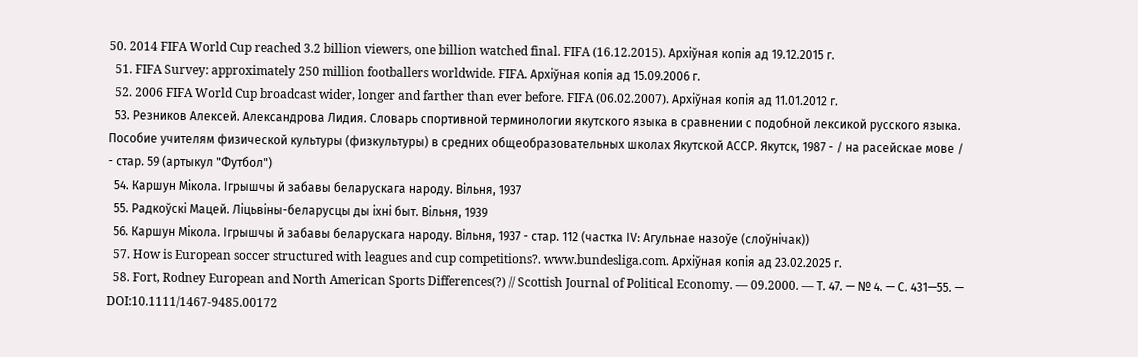50. 2014 FIFA World Cup reached 3.2 billion viewers, one billion watched final. FIFA (16.12.2015). Архіўная копія ад 19.12.2015 г.
  51. FIFA Survey: approximately 250 million footballers worldwide. FIFA. Архіўная копія ад 15.09.2006 г.
  52. 2006 FIFA World Cup broadcast wider, longer and farther than ever before. FIFA (06.02.2007). Архіўная копія ад 11.01.2012 г.
  53. Резников Алексей. Александрова Лидия. Словарь спортивной терминологии якутского языка в сравнении с подобной лексикой русского языка. Пособие учителям физической культуры (физкультуры) в средних общеобразовательных школах Якутской АССР. Якутск, 1987 - / на расейскае мове / - стар. 59 (артыкул "Футбол")
  54. Каршун Мікола. Ігрышчы й забавы беларускага народу. Вільня, 1937
  55. Радкоўскі Мацей. Ліцьвіны-беларусцы ды іхні быт. Вільня, 1939
  56. Каршун Мікола. Ігрышчы й забавы беларускага народу. Вільня, 1937 - стар. 112 (частка ІV: Агульнае назоўе (слоўнічак))
  57. How is European soccer structured with leagues and cup competitions?. www.bundesliga.com. Архіўная копія ад 23.02.2025 г.
  58. Fort, Rodney European and North American Sports Differences(?) // Scottish Journal of Political Economy. — 09.2000. — Т. 47. — № 4. — С. 431—55. — DOI:10.1111/1467-9485.00172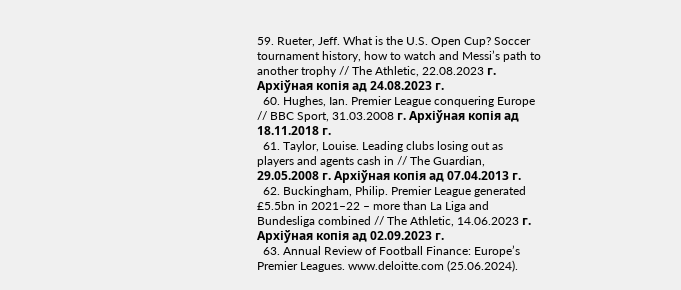59. Rueter, Jeff. What is the U.S. Open Cup? Soccer tournament history, how to watch and Messi’s path to another trophy // The Athletic, 22.08.2023 г. Архіўная копія ад 24.08.2023 г.
  60. Hughes, Ian. Premier League conquering Europe // BBC Sport, 31.03.2008 г. Архіўная копія ад 18.11.2018 г.
  61. Taylor, Louise. Leading clubs losing out as players and agents cash in // The Guardian, 29.05.2008 г. Архіўная копія ад 07.04.2013 г.
  62. Buckingham, Philip. Premier League generated £5.5bn in 2021–22 – more than La Liga and Bundesliga combined // The Athletic, 14.06.2023 г. Архіўная копія ад 02.09.2023 г.
  63. Annual Review of Football Finance: Europe’s Premier Leagues. www.deloitte.com (25.06.2024).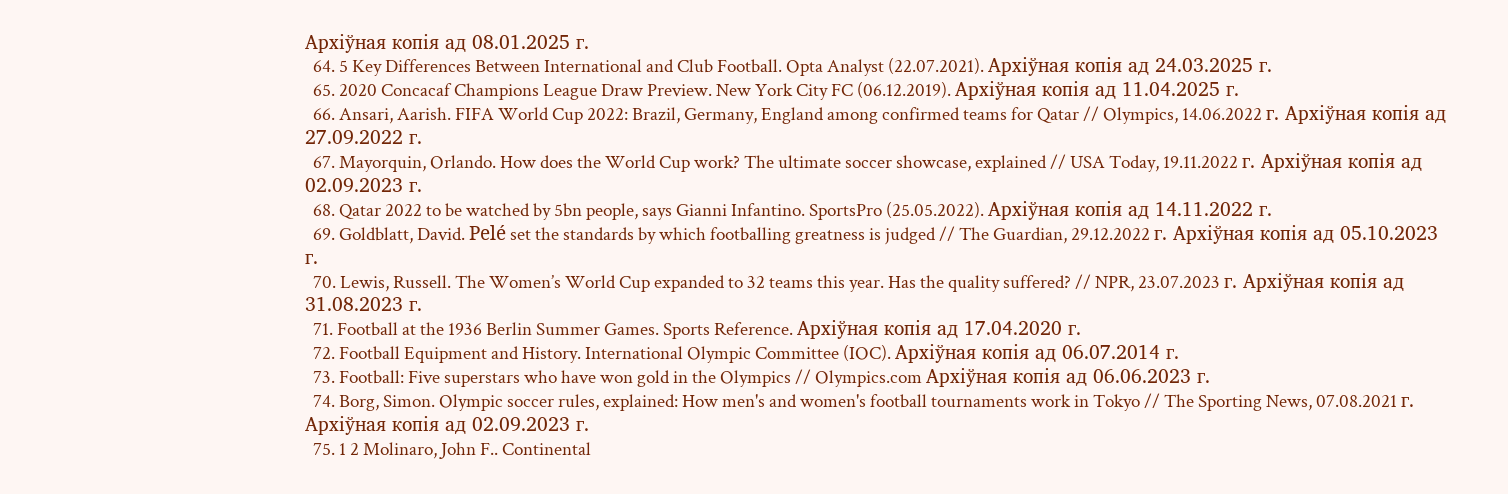Архіўная копія ад 08.01.2025 г.
  64. 5 Key Differences Between International and Club Football. Opta Analyst (22.07.2021). Архіўная копія ад 24.03.2025 г.
  65. 2020 Concacaf Champions League Draw Preview. New York City FC (06.12.2019). Архіўная копія ад 11.04.2025 г.
  66. Ansari, Aarish. FIFA World Cup 2022: Brazil, Germany, England among confirmed teams for Qatar // Olympics, 14.06.2022 г. Архіўная копія ад 27.09.2022 г.
  67. Mayorquin, Orlando. How does the World Cup work? The ultimate soccer showcase, explained // USA Today, 19.11.2022 г. Архіўная копія ад 02.09.2023 г.
  68. Qatar 2022 to be watched by 5bn people, says Gianni Infantino. SportsPro (25.05.2022). Архіўная копія ад 14.11.2022 г.
  69. Goldblatt, David. Pelé set the standards by which footballing greatness is judged // The Guardian, 29.12.2022 г. Архіўная копія ад 05.10.2023 г.
  70. Lewis, Russell. The Women’s World Cup expanded to 32 teams this year. Has the quality suffered? // NPR, 23.07.2023 г. Архіўная копія ад 31.08.2023 г.
  71. Football at the 1936 Berlin Summer Games. Sports Reference. Архіўная копія ад 17.04.2020 г.
  72. Football Equipment and History. International Olympic Committee (IOC). Архіўная копія ад 06.07.2014 г.
  73. Football: Five superstars who have won gold in the Olympics // Olympics.com Архіўная копія ад 06.06.2023 г.
  74. Borg, Simon. Olympic soccer rules, explained: How men's and women's football tournaments work in Tokyo // The Sporting News, 07.08.2021 г. Архіўная копія ад 02.09.2023 г.
  75. 1 2 Molinaro, John F.. Continental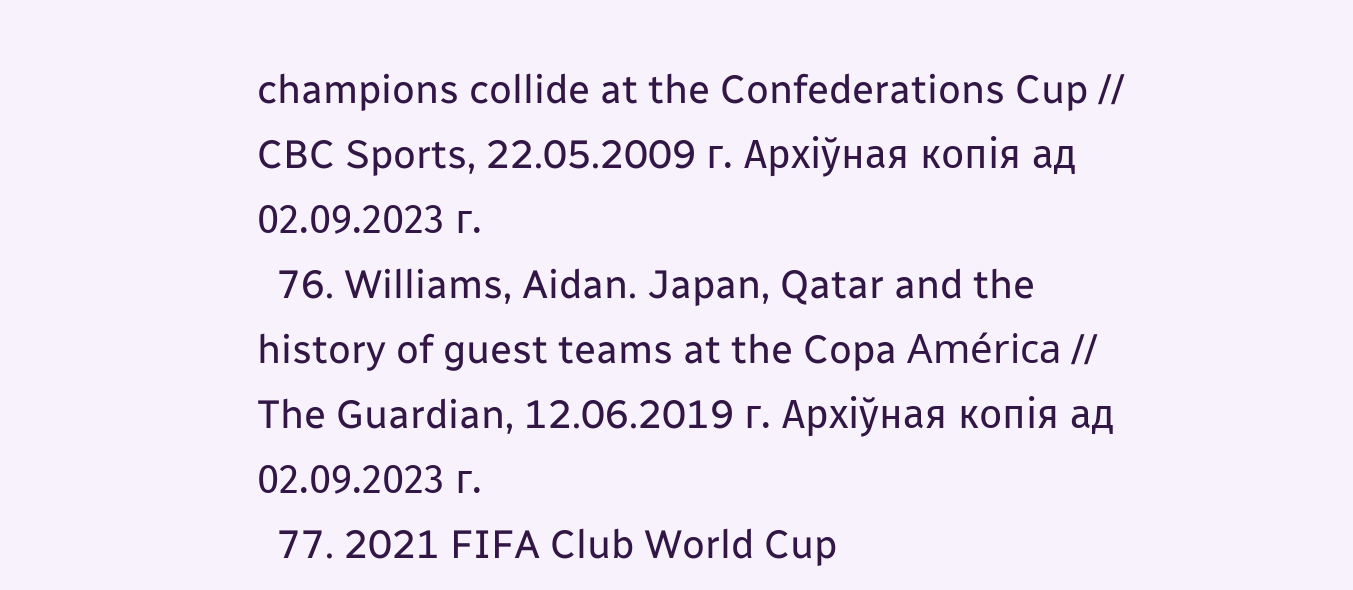champions collide at the Confederations Cup // CBC Sports, 22.05.2009 г. Архіўная копія ад 02.09.2023 г.
  76. Williams, Aidan. Japan, Qatar and the history of guest teams at the Copa América // The Guardian, 12.06.2019 г. Архіўная копія ад 02.09.2023 г.
  77. 2021 FIFA Club World Cup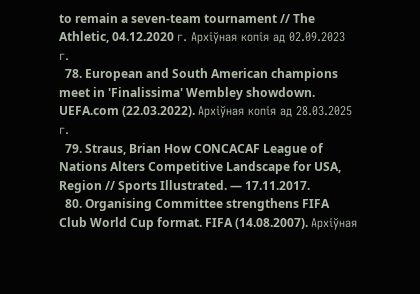to remain a seven-team tournament // The Athletic, 04.12.2020 г. Архіўная копія ад 02.09.2023 г.
  78. European and South American champions meet in 'Finalissima' Wembley showdown. UEFA.com (22.03.2022). Архіўная копія ад 28.03.2025 г.
  79. Straus, Brian How CONCACAF League of Nations Alters Competitive Landscape for USA, Region // Sports Illustrated. — 17.11.2017.
  80. Organising Committee strengthens FIFA Club World Cup format. FIFA (14.08.2007). Архіўная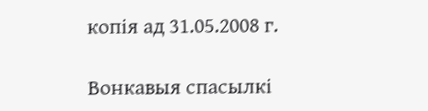копія ад 31.05.2008 г.

Вонкавыя спасылкі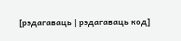[рэдагаваць | рэдагаваць код]